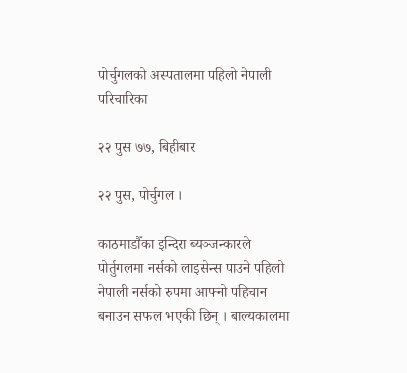पोर्चुगलको अस्पतालमा पहिलो नेपाली परिचारिका

२२ पुस ७७, बिहीबार

२२ पुस, पोर्चुगल ।

काठमाडौँका इन्दिरा ब्यञ्जन्कारले पोर्तुगलमा नर्सको लाइसेन्स पाउने पहिलो नेपाली नर्सको रुपमा आफ्नो पहिचान बनाउन सफल भएकी छिन् । बाल्यकालमा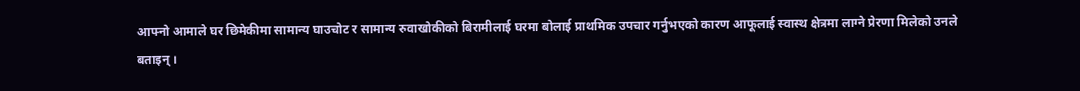आफ्नो आमाले घर छिमेकीमा सामान्य घाउचोट र सामान्य रुवाखोकीको बिरामीलाई घरमा बोलाई प्राथमिक उपचार गर्नुभएको कारण आफूलाई स्वास्थ क्षेत्रमा लाग्ने प्रेरणा मिलेको उनले बताइन् ।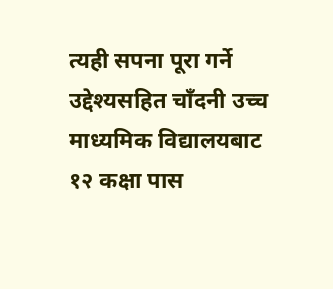त्यही सपना पूरा गर्ने उद्देश्यसहित चाँदनी उच्च माध्यमिक विद्यालयबाट १२ कक्षा पास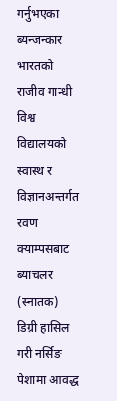गर्नुभएका ब्यन्जन्कार भारतको राजीव गान्धी विश्व विद्यालयको स्वास्थ र विज्ञानअन्तर्गत रवण क्याम्पसबाट ब्याचलर (स्नातक) डिग्री हासिल गरी नर्सिङ पेशामा आवद्ध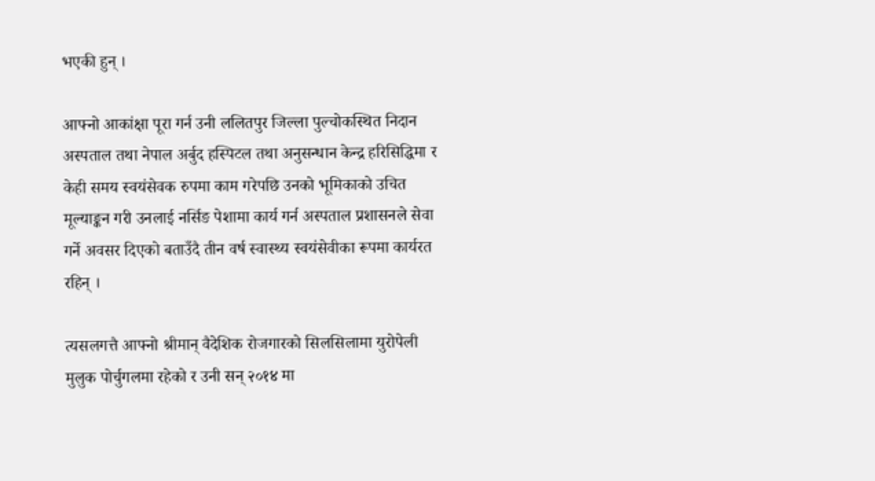भएकी हुन् ।

आफ्नो आकांक्षा पूरा गर्न उनी ललितपुर जिल्ला पुल्चोकस्थित निदान अस्पताल तथा नेपाल अर्बुद हस्पिटल तथा अनुसन्धान केन्द्र हरिसिद्धिमा र केही समय स्वयंसेवक रुपमा काम गरेपछि उनको भूमिकाको उचित मूल्याङ्कन गरी उनलाई नर्सिङ पेशामा कार्य गर्न अस्पताल प्रशासनले सेवा गर्ने अवसर दिएको बताउँदै तीन वर्ष स्वास्थ्य स्वयंसेवीका रूपमा कार्यरत रहिन् ।

त्यसलगत्तै आफ्नो श्रीमान् वैदेशिक रोजगारको सिलसिलामा युरोपेली मुलुक पोर्चुगलमा रहेको र उनी सन् २०१४ मा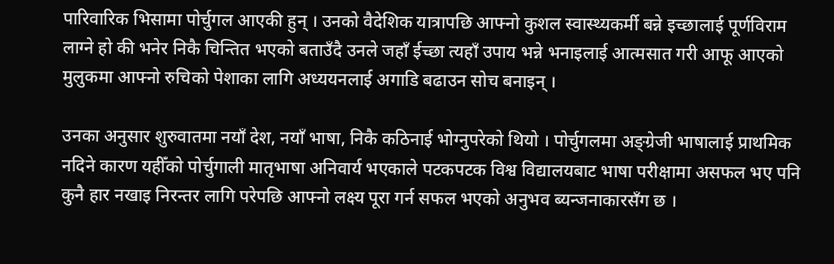पारिवारिक भिसामा पोर्चुगल आएकी हुन् । उनको वैदेशिक यात्रापछि आफ्नो कुशल स्वास्थ्यकर्मी बन्ने इच्छालाई पूर्णविराम लाग्ने हो की भनेर निकै चिन्तित भएको बताउँदै उनले जहाँ ईच्छा त्यहाँ उपाय भन्ने भनाइलाई आत्मसात गरी आफू आएको मुलुकमा आफ्नो रुचिको पेशाका लागि अध्ययनलाई अगाडि बढाउन सोच बनाइन् ।

उनका अनुसार शुरुवातमा नयाँ देश, नयाँ भाषा, निकै कठिनाई भोग्नुपरेको थियो । पोर्चुगलमा अङ्ग्रेजी भाषालाई प्राथमिक नदिने कारण यहीँको पोर्चुगाली मातृभाषा अनिवार्य भएकाले पटकपटक विश्व विद्यालयबाट भाषा परीक्षामा असफल भए पनि कुनै हार नखाइ निरन्तर लागि परेपछि आफ्नो लक्ष्य पूरा गर्न सफल भएको अनुभव ब्यन्जनाकारसँग छ ।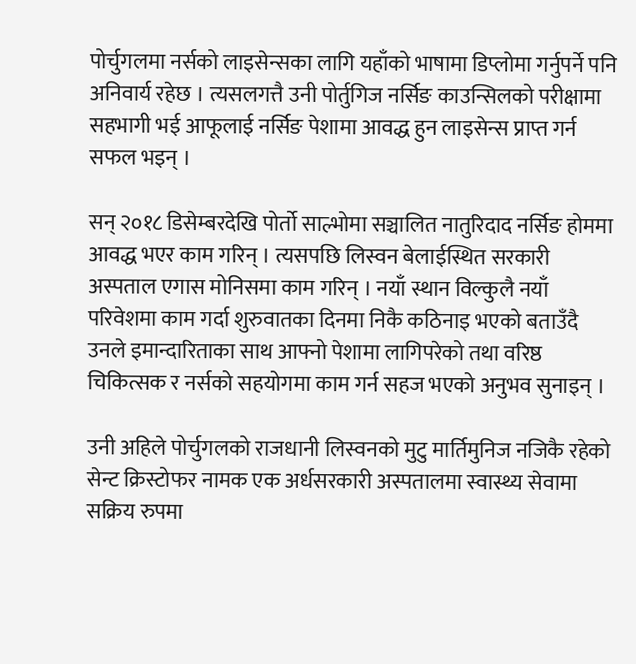पोर्चुगलमा नर्सको लाइसेन्सका लागि यहाँको भाषामा डिप्लोमा गर्नुपर्ने पनि अनिवार्य रहेछ । त्यसलगत्तै उनी पोर्तुगिज नर्सिङ काउन्सिलको परीक्षामा सहभागी भई आफूलाई नर्सिङ पेशामा आवद्ध हुन लाइसेन्स प्राप्त गर्न सफल भइन् ।

सन् २०१८ डिसेम्बरदेखि पोर्तो साल्भोमा सञ्चालित नातुरिदाद नर्सिङ होममा आवद्ध भएर काम गरिन् । त्यसपछि लिस्वन बेलाईस्थित सरकारी अस्पताल एगास मोनिसमा काम गरिन् । नयाँ स्थान विल्कुलै नयाँ परिवेशमा काम गर्दा शुरुवातका दिनमा निकै कठिनाइ भएको बताउँदै उनले इमान्दारिताका साथ आफ्नो पेशामा लागिपरेको तथा वरिष्ठ चिकित्सक र नर्सको सहयोगमा काम गर्न सहज भएको अनुभव सुनाइन् ।

उनी अहिले पोर्चुगलको राजधानी लिस्वनको मुटु मार्तिमुनिज नजिकै रहेको सेन्ट क्रिस्टोफर नामक एक अर्धसरकारी अस्पतालमा स्वास्थ्य सेवामा सक्रिय रुपमा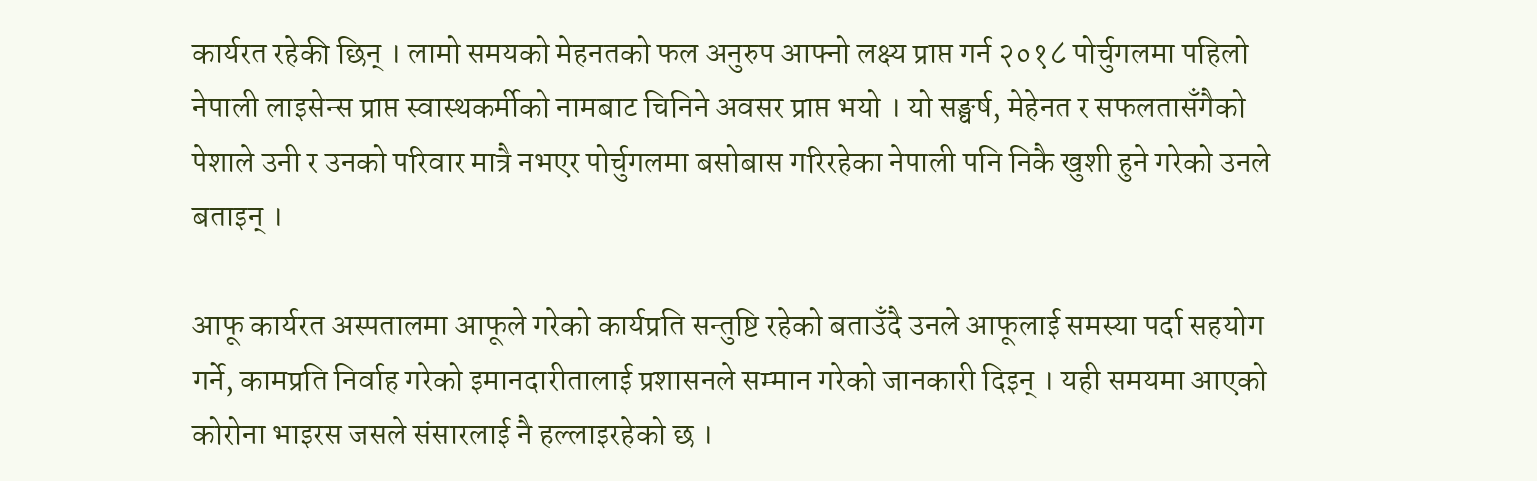कार्यरत रहेकी छिन् । लामो समयको मेहनतको फल अनुरुप आफ्नो लक्ष्य प्राप्त गर्न २०१८ पोर्चुगलमा पहिलो नेपाली लाइसेन्स प्राप्त स्वास्थकर्मीको नामबाट चिनिने अवसर प्राप्त भयो । यो सङ्घर्ष, मेहेनत र सफलतासँगैको पेशाले उनी र उनको परिवार मात्रै नभएर पोर्चुगलमा बसोबास गरिरहेका नेपाली पनि निकै खुशी हुने गरेको उनले बताइन् ।

आफू कार्यरत अस्पतालमा आफूले गरेको कार्यप्रति सन्तुष्टि रहेको बताउँदै उनले आफूलाई समस्या पर्दा सहयोग गर्ने, कामप्रति निर्वाह गरेको इमानदारीतालाई प्रशासनले सम्मान गरेको जानकारी दिइन् । यही समयमा आएको कोरोना भाइरस जसले संसारलाई नै हल्लाइरहेको छ ।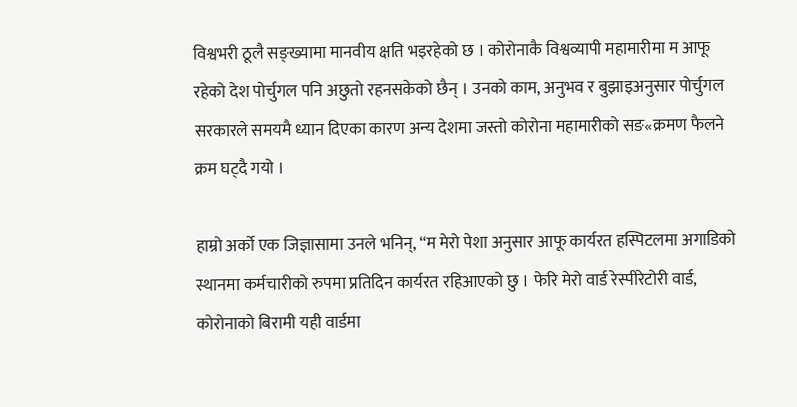विश्वभरी ठूलै सङ्ख्यामा मानवीय क्षति भइरहेको छ । कोरोनाकै विश्वव्यापी महामारीमा म आफू रहेको देश पोर्चुगल पनि अछुतो रहनसकेको छैन् । उनको काम, अनुभव र बुझाइअनुसार पोर्चुगल सरकारले समयमै ध्यान दिएका कारण अन्य देशमा जस्तो कोरोना महामारीको सङ«क्रमण फैलने क्रम घट्दै गयो ।

हाम्रो अर्को एक जिज्ञासामा उनले भनिन्, “म मेरो पेशा अनुसार आफू कार्यरत हस्पिटलमा अगाडिको स्थानमा कर्मचारीको रुपमा प्रतिदिन कार्यरत रहिआएको छु । फेरि मेरो वार्ड रेस्पीरेटोरी वार्ड, कोरोनाको बिरामी यही वार्डमा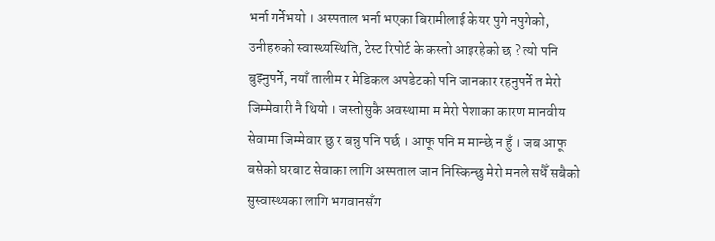भर्ना गर्नेभयो । अस्पताल भर्ना भएका बिरामीलाई केयर पुगे नपुगेको, उनीहरुको स्वास्थ्यस्थिति, टेस्ट रिपोर्ट के कस्तो आइरहेको छ ? त्यो पनि बुझ्नुपर्ने, नयाँ तालीम र मेडिकल अपडेटको पनि जानकार रहनुपर्ने त मेरो जिम्मेवारी नै थियो । जस्तोसुकै अवस्थामा म मेरो पेशाका कारण मानवीय सेवामा जिम्मेवार छु र बन्नु पनि पर्छ । आफू पनि म मान्छे न हुँ । जब आफू बसेको घरबाट सेवाका लागि अस्पताल जान निस्किन्छु मेरो मनले सधैँ सबैको सुस्वास्थ्यका लागि भगवानसँग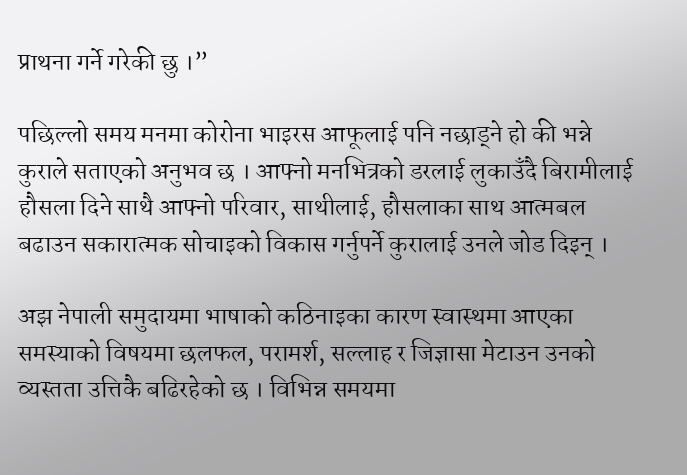प्राथना गर्ने गरेकी छु ।”

पछिल्लो समय मनमा कोरोना भाइरस आफूलाई पनि नछाड्ने हो की भन्ने कुराले सताएको अनुभव छ । आफ्नो मनभित्रको डरलाई लुकाउँदै बिरामीलाई हौसला दिने साथै आफ्नो परिवार, साथीलाई, हौसलाका साथ आत्मबल बढाउन सकारात्मक सोचाइको विकास गर्नुपर्ने कुरालाई उनले जोड दिइन् ।

अझ नेपाली समुदायमा भाषाको कठिनाइका कारण स्वास्थमा आएका समस्याको विषयमा छलफल, परामर्श, सल्लाह र जिज्ञासा मेटाउन उनको व्यस्तता उत्तिकै बढिरहेको छ । विभिन्न समयमा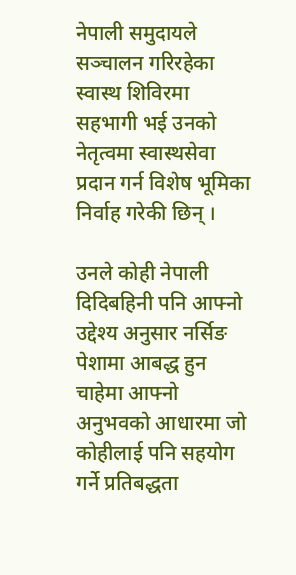नेपाली समुदायले सञ्चालन गरिरहेका स्वास्थ शिविरमा सहभागी भई उनको नेतृत्वमा स्वास्थसेवा प्रदान गर्न विशेष भूमिका निर्वाह गरेकी छिन् ।

उनले कोही नेपाली दिदिबहिनी पनि आफ्नो उद्देश्य अनुसार नर्सिङ पेशामा आबद्ध हुन चाहेमा आफ्नो अनुभवको आधारमा जो कोहीलाई पनि सहयोग गर्ने प्रतिबद्धता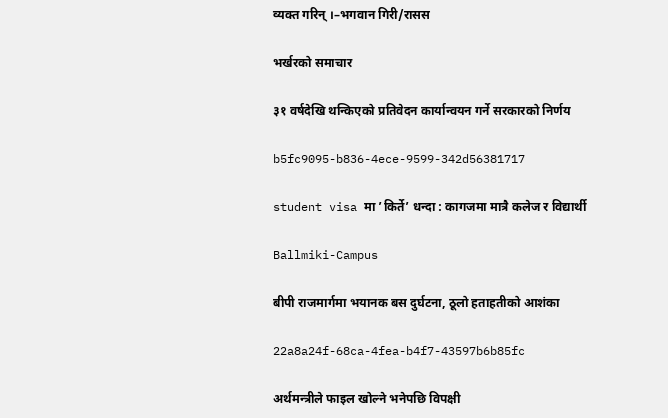व्यक्त गरिन् ।–भगवान गिरी/रासस

भर्खरको समाचार

३१ वर्षदेखि थन्किएको प्रतिवेदन कार्यान्वयन गर्ने सरकारको निर्णय

b5fc9095-b836-4ece-9599-342d56381717

student visa मा ’किर्ते’ धन्दा : कागजमा मात्रै कलेज र विद्यार्थी

Ballmiki-Campus

बीपी राजमार्गमा भयानक बस दुर्घटना, ठूलो हताहतीको आशंका

22a8a24f-68ca-4fea-b4f7-43597b6b85fc

अर्थमन्त्रीले फाइल खोल्ने भनेपछि विपक्षी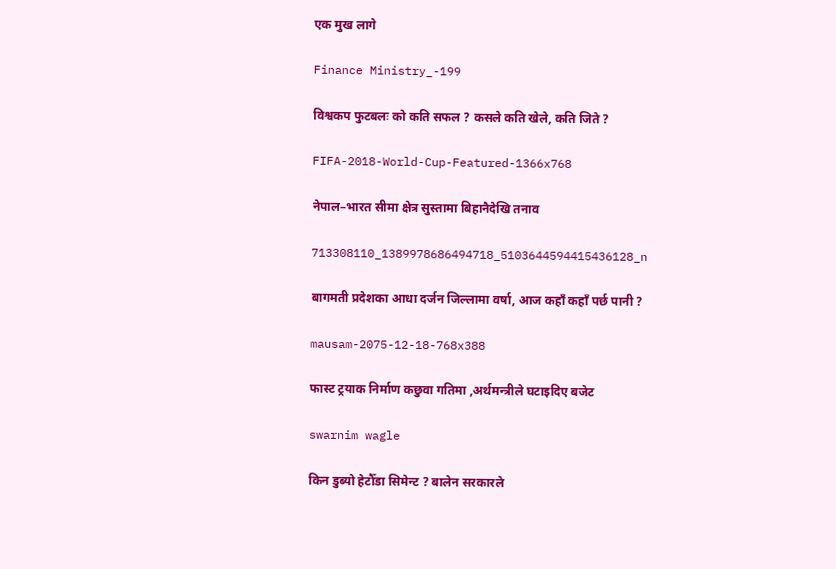एक मुख लागे

Finance Ministry_-199

विश्वकप फुटबलः को कति सफल ? कसले कति खेले, कति जिते ?

FIFA-2018-World-Cup-Featured-1366x768

नेपाल–भारत सीमा क्षेत्र सुस्तामा बिहानैदेखि तनाव

713308110_1389978686494718_5103644594415436128_n

बागमती प्रदेशका आधा दर्जन जिल्लामा वर्षा, आज कहाँ कहाँ पर्छ पानी ?

mausam-2075-12-18-768x388

फास्ट ट्रयाक निर्माण कछुवा गतिमा ,अर्थमन्त्रीले घटाइदिए बजेट

swarnim wagle

किन डुब्यो हेटौँडा सिमेन्ट ? बालेन सरकारले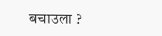बचाउला ?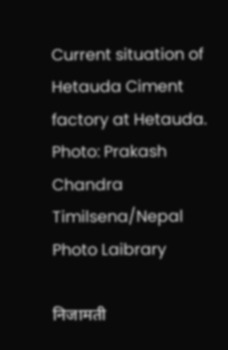Current situation of Hetauda Ciment factory at Hetauda. Photo: Prakash Chandra Timilsena/Nepal Photo Laibrary

निजामती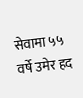सेवामा ५५ वर्षे उमेर हद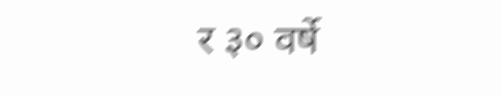र ३० वर्षे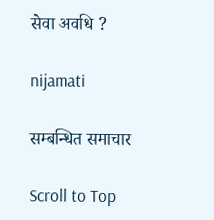सेवा अवधि ?

nijamati

सम्बन्धित समाचार

Scroll to Top